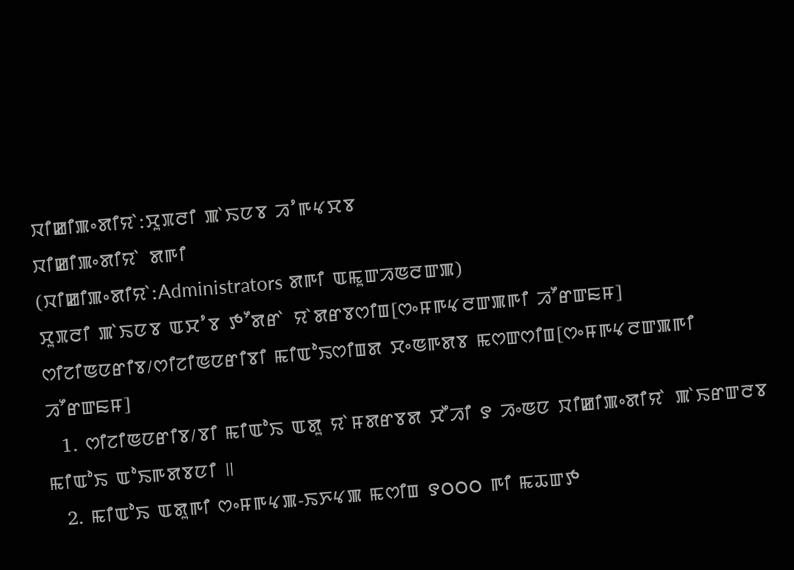ꯋꯤꯀꯤꯄꯦꯗꯤꯌꯥ:ꯆꯨꯞꯂꯤ ꯄꯥꯏꯅꯕ ꯍꯪꯒꯠꯆꯕ
ꯋꯤꯀꯤꯄꯦꯗꯤꯌꯥ ꯗꯒꯤ
(ꯋꯤꯀꯤꯄꯦꯗꯤꯌꯥ:Administrators ꯗꯒꯤ ꯑꯃꯨꯛꯍꯟꯂꯛꯄ)
ꯆꯨꯞꯂꯤ ꯄꯥꯏꯅꯕ ꯑꯆꯪꯕ ꯇꯧꯗꯔꯥ ꯌꯥꯗꯔꯕꯁꯤꯡ[ꯁꯦꯝꯒꯠꯂꯛꯄꯒꯤ ꯍꯧꯔꯛꯐꯝ]
ꯁꯤꯖꯤꯟꯅꯔꯤꯕ/ꯁꯤꯖꯤꯟꯅꯔꯤꯕꯤ ꯃꯤꯑꯣꯏꯁꯤꯡꯗ ꯆꯦꯟꯒꯗꯕ ꯃꯁꯛꯁꯤꯡ[ꯁꯦꯝꯒꯠꯂꯛꯄꯒꯤ ꯍꯧꯔꯛꯐꯝ]
  1. ꯁꯤꯖꯤꯟꯅꯔꯤꯕ/ꯕꯤ ꯃꯤꯑꯣꯏ ꯑꯗꯨ ꯌꯥꯝꯗꯔꯕꯗ ꯆꯩꯍꯤ ꯱ ꯍꯦꯟꯅ ꯋꯤꯀꯤꯄꯦꯗꯤꯌꯥ ꯄꯥꯏꯔꯛꯂꯕ ꯃꯤꯑꯣꯏ ꯑꯣꯏꯒꯗꯕꯅꯤ ꯫
  2. ꯃꯤꯑꯣꯏ ꯑꯗꯨꯒꯤ ꯁꯦꯝꯒꯠꯄ-ꯏꯈꯠꯄ ꯃꯁꯤꯡ ꯱꯰꯰꯰ ꯒꯤ ꯃꯊꯛꯇ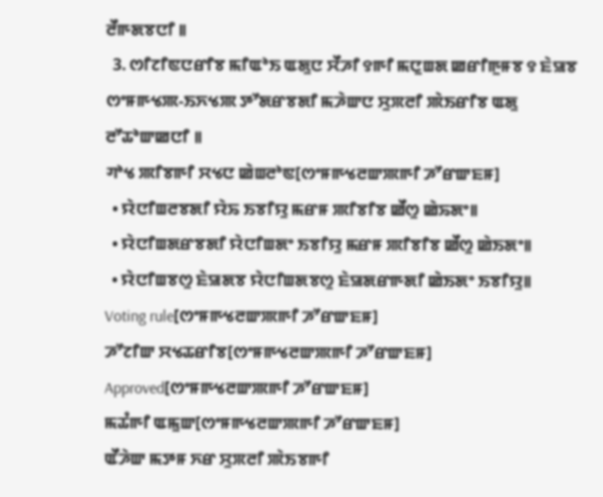ꯂꯩꯒꯗꯕꯅꯤ ꯫
  3. ꯁꯤꯖꯤꯟꯅꯔꯤꯕ ꯃꯤꯑꯣꯏ ꯑꯗꯨꯅ ꯆꯩꯍꯤ ꯱ꯒꯤ ꯃꯅꯨꯡꯗ ꯀꯔꯤꯒꯨꯝꯕ ꯱ ꯐꯥꯎꯕ ꯁꯦꯝꯒꯠꯄ-ꯏꯈꯠꯄ ꯇꯧꯗꯔꯕꯗꯤ ꯃꯍꯥꯛꯅ ꯆꯨꯞꯂꯤ ꯄꯥꯏꯔꯤꯕ ꯑꯗꯨ ꯂꯧꯊꯣꯛꯀꯅꯤ ꯫
ꯚꯣꯠ ꯄꯤꯕꯒꯤ ꯆꯠꯅ ꯀꯥꯡꯂꯣꯟ[ꯁꯦꯝꯒꯠꯂꯛꯄꯒꯤ ꯍꯧꯔꯛꯐꯝ]
  • ꯌꯥꯅꯤꯡꯂꯕꯗꯤ ꯌꯥꯢ ꯏꯕꯤꯌꯨ ꯃꯔꯝ ꯄꯤꯕꯤꯕ ꯀꯩꯁꯨ ꯀꯥꯢꯗꯦ꯫
  • ꯌꯥꯅꯤꯡꯗꯔꯕꯗꯤ ꯌꯥꯅꯤꯡꯗꯦ ꯏꯕꯤꯌꯨ ꯃꯔꯝ ꯄꯤꯕꯤꯕ ꯀꯩꯁꯨ ꯀꯥꯏꯗꯦ꯫
  • ꯌꯥꯅꯤꯡꯕꯁꯨ ꯐꯥꯎꯗꯕ ꯌꯥꯅꯤꯡꯗꯕꯁꯨ ꯐꯥꯎꯗꯔꯒꯗꯤ ꯀꯥꯏꯗꯦ ꯏꯕꯤꯌꯨ꯫
Voting rule[ꯁꯦꯝꯒꯠꯂꯛꯄꯒꯤ ꯍꯧꯔꯛꯐꯝ]
ꯍꯧꯖꯤꯛ ꯆꯠꯊꯔꯤꯕ[ꯁꯦꯝꯒꯠꯂꯛꯄꯒꯤ ꯍꯧꯔꯛꯐꯝ]
Approved[ꯁꯦꯝꯒꯠꯂꯛꯄꯒꯤ ꯍꯧꯔꯛꯐꯝ]
ꯃꯊꯪꯒꯤ ꯑꯃꯨꯛ[ꯁꯦꯝꯒꯠꯂꯛꯄꯒꯤ ꯍꯧꯔꯛꯐꯝ]
ꯑꯩꯍꯥꯛ ꯃꯇꯝ ꯈꯔ ꯆꯨꯞꯂꯤ ꯄꯥꯏꯕꯒꯤ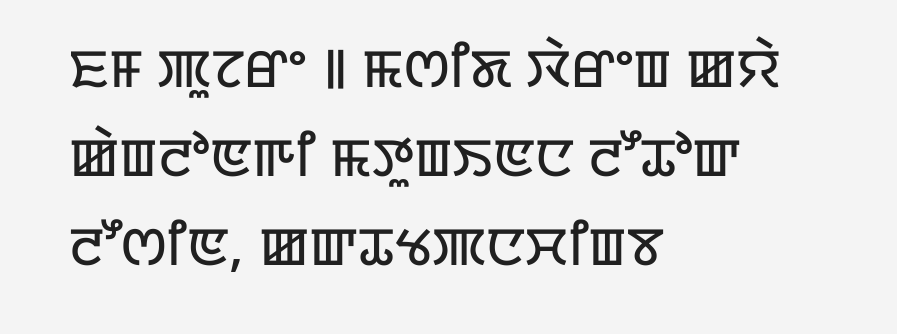ꯐꯝ ꯄꯨꯖꯔꯦ ꯫ ꯃꯁꯤꯗ ꯋꯥꯔꯦꯡ ꯀꯌꯥ ꯀꯥꯡꯂꯣꯟꯒꯤ ꯃꯇꯨꯡꯏꯟꯅ ꯂꯧꯊꯣꯛ ꯂꯧꯁꯤꯟ, ꯀꯛꯊꯠꯄꯅꯆꯤꯡꯕ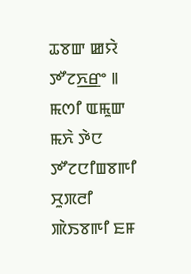ꯊꯕꯛ ꯀꯌꯥ ꯇꯧꯖꯈ꯭ꯔꯦ ꯫ ꯃꯁꯤ ꯑꯃꯨꯛ ꯃꯈꯥ ꯇꯥꯅ ꯇꯧꯖꯅꯤꯡꯕꯒꯤ ꯆꯨꯞꯂꯤ ꯄꯥꯏꯕꯒꯤ ꯐꯝ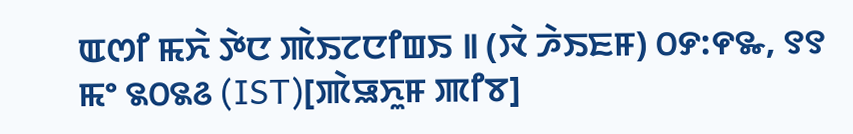ꯑꯁꯤ ꯃꯈꯥ ꯇꯥꯅ ꯄꯥꯏꯖꯅꯤꯡꯏ ꯫ (ꯋꯥ ꯍꯥꯏꯐꯝ) ꯰꯸:꯵꯳, ꯱꯱ ꯃꯦ ꯲꯰꯲꯴ (IST)[ꯄꯥꯎꯈꯨꯝ ꯄꯤꯕ]